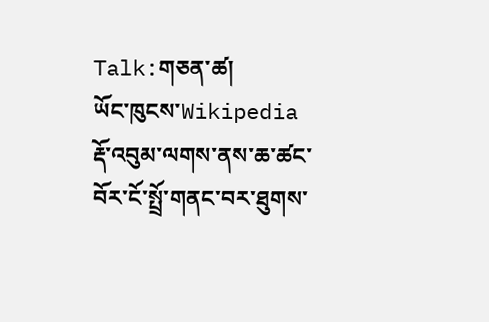Talk:གཅན་ཚ།
ཡོང་ཁུངས་Wikipedia
རྡོ་འབུམ་ལགས་ནས་ཆ་ཚང་བོར་ངོ་སྤྲོ་གནང་བར་ཐུགས་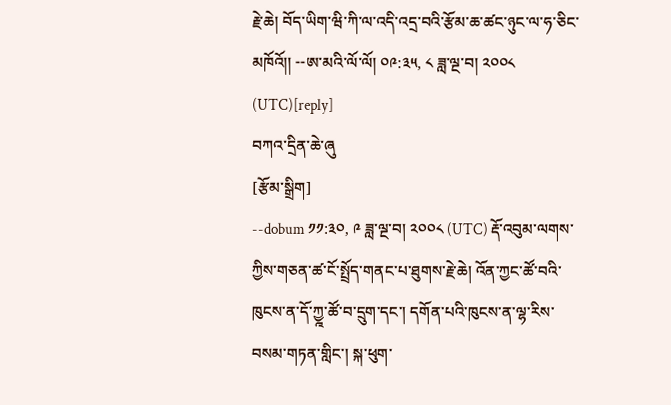རྗེ་ཆེ། བོད་ཡིག་ཝི་ཀི་ལ་འདི་འདྲ་བའི་རྩོམ་ཆ་ཚང་ཉུང་ལ་ཧ་ཅིང་མཁོའོ།། --ཨ་མའི་ལོ་ལོ། ༠༩:༣༥, ༨ ཟླ་ལྔ་བ། ༢༠༠༨ (UTC)[reply]
བཀའ་དྲིན་ཆེ་ཞུ
[རྩོམ་སྒྲིག]
--dobum ༡༡:༣༠, ༩ ཟླ་ལྔ་བ། ༢༠༠༨ (UTC) རྡོ་འབུམ་ལགས་ཀྱིས་གཅན་ཚ་ངོ་སྤྲོད་གནང་པ་ཐུགས་རྗེ་ཆེ། འོན་ཀྱང་ཚོ་བའི་ཁུངས་ན་དོ་ཀྱྰ་ཚོ་བ་དྲུག་དང་། དགོན་པའི་ཁུངས་ན་ལྷ་རིས་བསམ་གཏན་གླིང་། སྐ་ཕུག་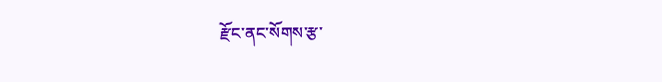རྫོང་ནང་སོགས་རྩ་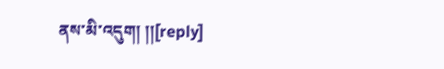ནས་མི་འདུག། །།[reply]